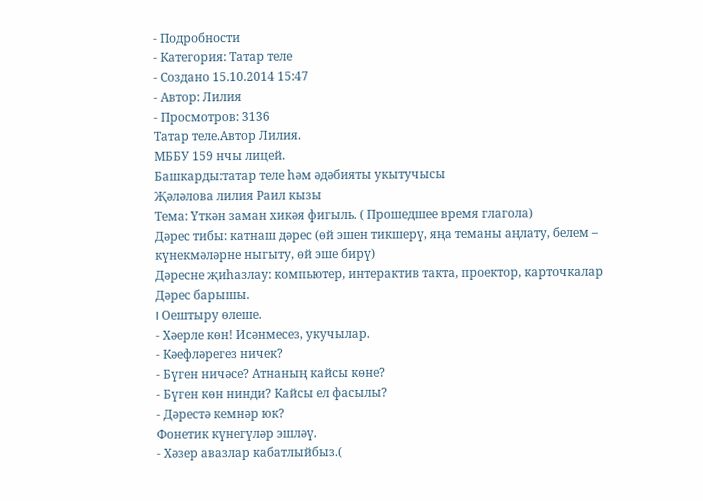- Подробности
- Категория: Татар теле
- Создано 15.10.2014 15:47
- Автор: Лилия
- Просмотров: 3136
Татар теле.Автор Лилия.
МББУ 159 нчы лицей.
Башкарды:татар теле һәм әдәбияты укытучысы
Җәләлова лилия Раил кызы
Тема: Үткән заман хикәя фигыль. ( Прошедшее время глагола)
Дәрес тибы: катнаш дәрес (өй эшен тикшерү, яңа теманы аңлату, белем –
күнекмәләрне ныгыту, өй эше бирү)
Дәресне җиһазлау: компьютер, интерактив такта, проектор, карточкалар
Дәрес барышы.
I Оештыру өлеше.
- Хәерле көн! Исәнмесез, укучылар.
- Кәефләрегез ничек?
- Бүген ничәсе? Атнаның кайсы көне?
- Бүген көн нинди? Кайсы ел фасылы?
- Дәрестә кемнәр юк?
Фонетик күнегүләр эшләү.
- Хәзер авазлар кабатлыйбыз.(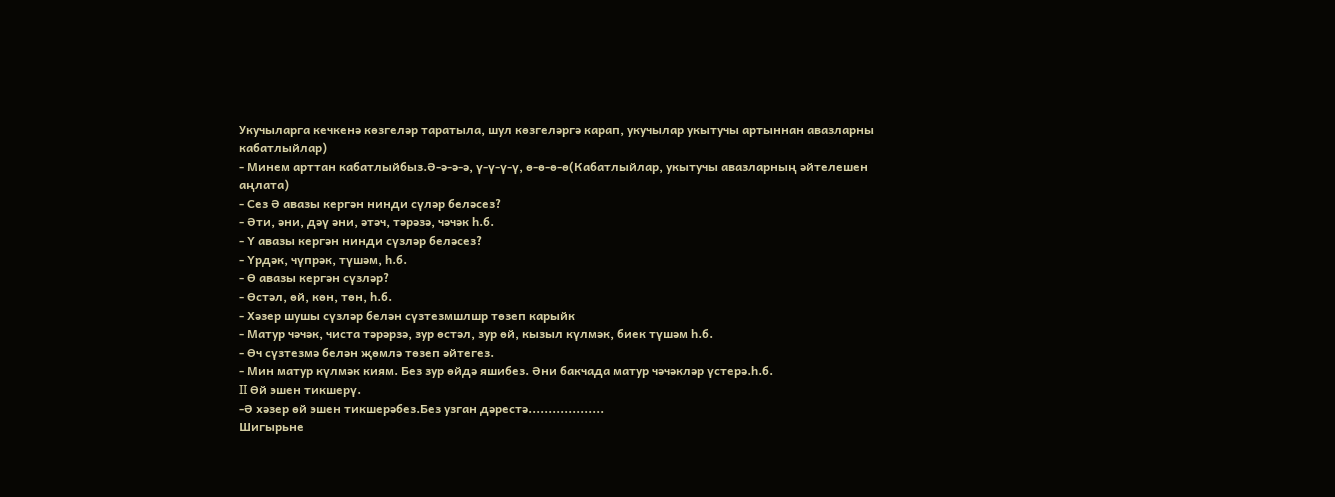Укучыларга кечкенә көзгеләр таратыла, шул көзгеләргә карап, укучылар укытучы артыннан авазларны кабатлыйлар)
- Минем арттан кабатлыйбыз.Ә-ә-ә-ә, ү-ү-ү-ү, ө-ө-ө-ө(Кабатлыйлар, укытучы авазларның әйтелешен аңлата)
- Сез Ә авазы кергән нинди сүләр беләсез?
- Әти, әни, дәү әни, әтәч, тәрәзә, чәчәк һ.б.
- Ү авазы кергән нинди сүзләр беләсез?
- Үрдәк, чүпрәк, түшәм, һ.б.
- Ө авазы кергән сүзләр?
- Өстәл, өй, көн, төн, һ.б.
- Хәзер шушы сүзләр белән сүзтезмшлшр төзеп карыйк
- Матур чәчәк, чиста тәрәрзә, зур өстәл, зур өй, кызыл күлмәк, биек түшәм һ.б.
- Өч сүзтезмә белән җөмлә төзеп әйтегез.
- Мин матур күлмәк киям. Без зур өйдә яшибез. Әни бакчада матур чәчәкләр үстерә.һ.б.
II Өй эшен тикшерү.
-Ә хәзер өй эшен тикшерәбез.Без узган дәрестә...................
Шигырьне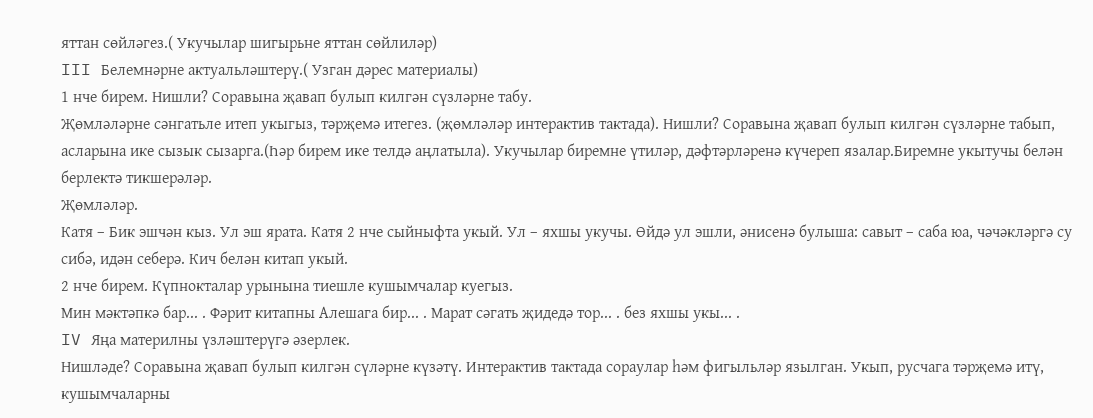яттан сөйләгез.( Укучылар шигырьне яттан сөйлиләр)
III Белемнәрне актуальләштерү.( Узган дәрес материалы)
1 нче бирем. Нишли? Соравына җавап булып килгән сүзләрне табу.
Җөмләләрне сәнгатьле итеп укыгыз, тәрҗемә итегез. (җөмләләр интерактив тактада). Нишли? Соравына җавап булып килгән сүзләрне табып, асларына ике сызык сызарга.(Һәр бирем ике телдә аңлатыла). Укучылар биремне үтиләр, дәфтәрләренә күчереп язалар.Биремне укытучы белән берлектә тикшерәләр.
Җөмләләр.
Катя – Бик эшчән кыз. Ул эш ярата. Катя 2 нче сыйныфта укый. Ул – яхшы укучы. Өйдә ул эшли, әнисенә булыша: савыт – саба юа, чәчәкләргә су сибә, идән себерә. Кич белән китап укый.
2 нче бирем. Күпнокталар урынына тиешле кушымчалар куегыз.
Мин мәктәпкә бар... . Фәрит китапны Алешага бир... . Марат сәгать җидедә тор... . без яхшы укы... .
IV Яңа материлны үзләштерүгә әзерлек.
Нишләде? Соравына җавап булып килгән сүләрне күзәтү. Интерактив тактада сораулар һәм фигыльләр язылган. Укып, русчага тәрҗемә итү, кушымчаларны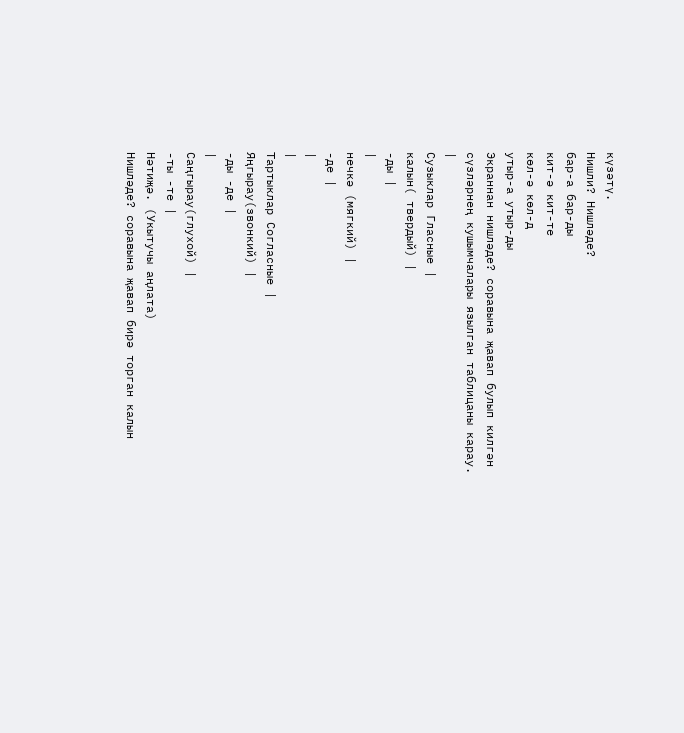күзәтү.
Нишли? Нишләде?
бар-а бар-ды
кит-ә кит-те
көл-ә көл-д
утыр-а утыр-ды
Экраннан нишләде? соравына җавап булып килгән сүзләрнең кушымчалары язылган таблицаны карау.
|
Сузыклар Гласные |
калын( твердый) |
-ды |
|
нечкә (мягкий) |
-де |
|
|
Тартыклар Согласные |
Яңгырау(звонкий) |
-ды -де |
|
Саңгырау(глухой) |
-ты -те |
Нәтиҗә. (Укытучы аңлата)
Нишләде? соравына җавап бирә торган калын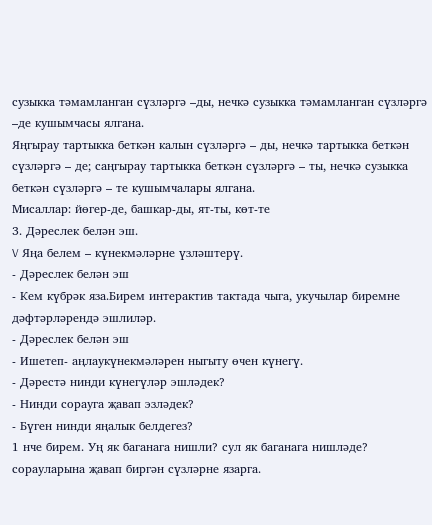сузыкка тәмамланган сүзләргә –ды, нечкә сузыкка тәмамланган сүзләргә –де кушымчасы ялгана.
Яңгырау тартыкка беткән калын сүзләргә – ды, нечкә тартыкка беткән сүзләргә – де; саңгырау тартыкка беткән сүзләргә – ты, нечкә сузыкка беткән сүзләргә – те кушымчалары ялгана.
Мисаллар: йөгер-де, башкар-ды, ят-ты, көт-те
3. Дәреслек белән эш.
V Яңа белем – күнекмәләрне үзләштерү.
- Дәреслек белән эш
- Кем күбрәк яза.Бирем интерактив тактада чыга, укучылар биремне дәфтәрләрендә эшлиләр.
- Дәреслек белән эш
- Ишетеп- аңлаукүнекмәләрен ныгыту өчен күнегү.
- Дәрестә нинди күнегүләр эшләдек?
- Нинди сорауга җавап эзләдек?
- Бүген нинди яңалык белдегез?
1 нче бирем. Уң як баганага нишли? сул як баганага нишләде? сорауларына җавап биргән сүзләрне язарга.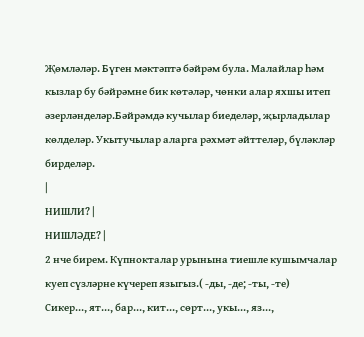Җөмләләр. Бүген мәктәптә бәйрәм була. Малайлар һәм кызлар бу бәйрәмне бик көтәләр, чөнки алар яхшы итеп әзерләнделәр.Бәйрәмдә кучылар биеделәр, җырладылар көлделәр. Укытучылар аларга рәхмәт әйттеләр, бүләкләр бирделәр.
|
НИШЛИ? |
НИШЛӘДЕ? |
2 нче бирем. Күпнокталар урынына тиешле кушымчалар куеп сүзләрне күчереп языгыз.( -ды, -де; -ты, -те)
Сикер..., ят..., бар..., кит..., сөрт..., укы..., яз...,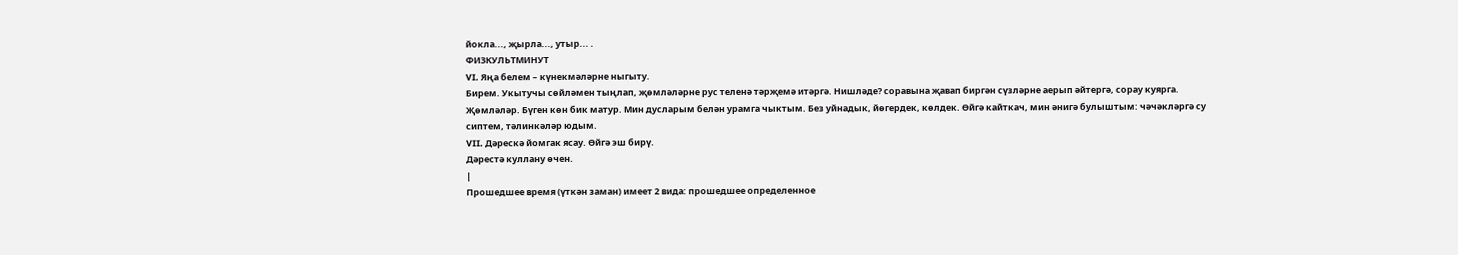йокла..., җырла..., утыр... .
ФИЗКУЛЬТМИНУТ
VI. Яңа белем – күнекмәләрне ныгыту.
Бирем. Укытучы сөйләмен тыңлап, җөмләләрне рус теленә тәрҗемә итәргә. Нишләде? соравына җавап биргән сүзләрне аерып әйтергә, сорау куярга.
Җөмләләр. Бүген көн бик матур. Мин дусларым белән урамга чыктым. Без уйнадык, йөгердек, көлдек. Өйгә кайткач, мин әнигә булыштым: чәчәкләргә су сиптем, тәлинкәләр юдым.
VII. Дәрескә йомгак ясау. Өйгә эш бирү.
Дәрестә куллану өчен.
|
Прошедшее время (үткән заман) имеет 2 вида: прошедшее определенное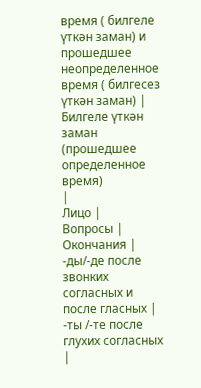время ( билгеле үткән заман) и прошедшее неопределенное время ( билгесез үткән заман) |
Билгеле үткән заман (прошедшее определенное время)
|
Лицо |
Вопросы |
Окончания |
-ды/-де после звонких согласных и после гласных |
-ты /-те после глухих согласных |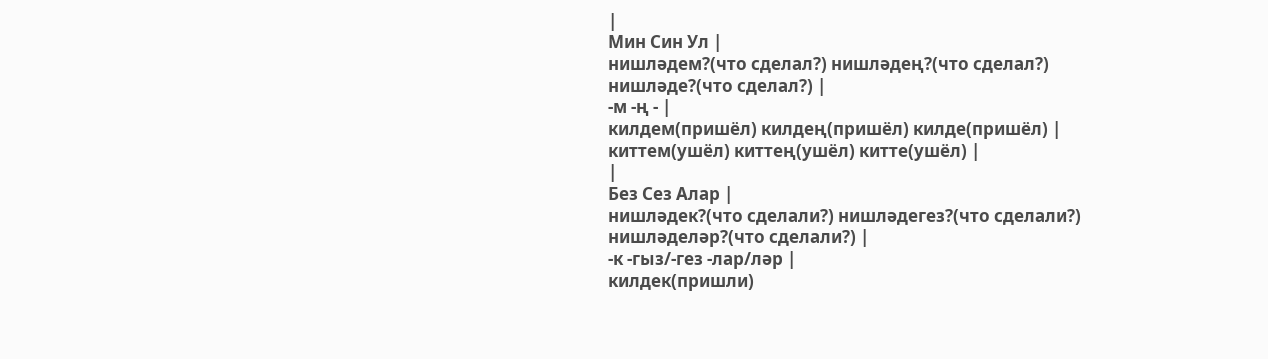|
Мин Син Ул |
нишләдем?(что сделал?) нишләдең?(что сделал?) нишләде?(что сделал?) |
-м -ң - |
килдем(пришёл) килдең(пришёл) килде(пришёл) |
киттем(ушёл) киттең(ушёл) китте(ушёл) |
|
Без Сез Алар |
нишләдек?(что сделали?) нишләдегез?(что сделали?) нишләделәр?(что сделали?) |
-к -гыз/-гез -лар/ләр |
килдек(пришли)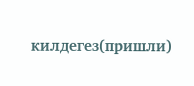килдегез(пришли)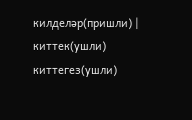килделәр(пришли) |
киттек(ушли) киттегез(ушли)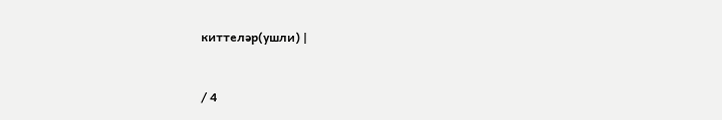киттеләр(ушли) |



/ 4